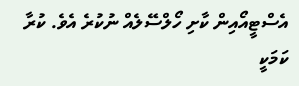އެސްޓީއޯއިން ކާށި ހޯލްސޭލެއް ނުކުރެ އެވެ. ކުރާ ކަމަކީ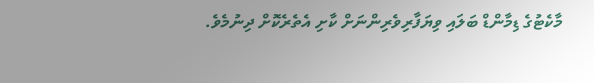މާކެޓުގެ ޑިމާންޑް ބަލައި ވިޔަފާރިވެރިންނަށް ކާށި އެތެރެކޮށް ދިނުމެވެ.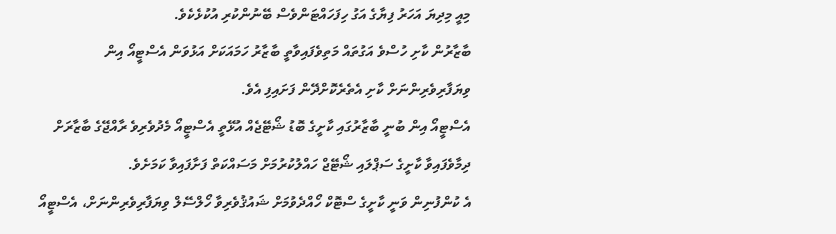މިއީ މިދިޔަ އަހަރު ފިޔާގެ އަގު ހިފަހައްޓަންވެސް ބޭނުންކުރި އުކުޅެކެވެ.
ބާޒާރުން ކާށި ހުސްވެ އަގުތައް މަތިވެފައިވާތީ ބާޒާރު ހަމައަކަށް އަޅުވަން އެސްޓީއޯ އިން ވިޔަފާރިވެރިންނަށް ކާށި އެތެރެކޮށްދޭން ފަށައިފި އެވެ.
އެސްޓީއޯ އިން ބުނީ ބާޒާރުގައި ކާށީގެ ބޮޑު ޝޯޓޭޖެއް އުޅޭތީ އެސްޓީއޯ މެދުވެރިވެ ރާއްޖޭގެ ބާޒާރަށް ދިމާވެފައިވާ ކާށީގެ ސަޕްލައި ޝޯޓޭޖް ހައްލުކުރުމަށް މަސައްކަތް ފަށާފައިވާ ކަމަށެވެ.
އެ ކުންފުނިން ވަނީ ކާށީގެ ސްޓޮކް ހޯއްދެވުމަށް ޝައުޤުވެރިވާ ހޯލްސޭލް ވިޔަފާރިވެރިންނަށް، އެސްޓީއޯ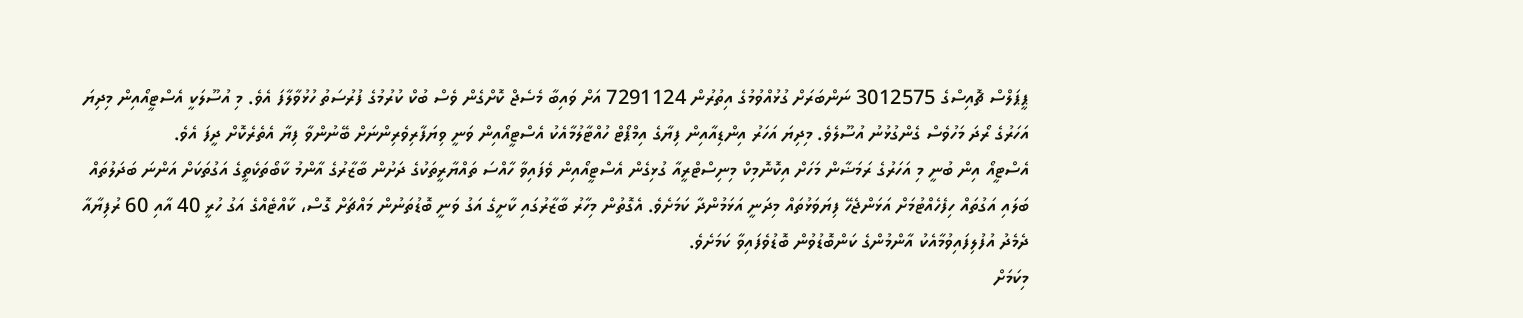ޕީޕަލްސް ޗޮއިސްގެ 3012575 ނަންބަރަށް ގުޅުއްވުމުގެ އިތުރުން 7291124 އަށް ވައިބާ މެސެޖް ކޮށްގެން ވެސް ބުކް ކުރުމުގެ ފުރުސަތު ހުޅުވާލާފަ އެވެ. މި އުސޫލަކީ އެސްޓީއޯއިން މިދިޔަ އަހަރުގެ ރޯދަ މަހުވެސް ގެންގުޅުނު އުސޫލެވެ. މިދިޔަ އަހަރު އިންޑިއާއިން ފިޔާގެ އިމްޕޯޓް ހުއްޓާލުމާއެކު އެސްޓީއޯއިން ވަނީ ވިޔަފާރިވެރިންނަށް ބޭނުންވާ ފިޔާ އެތެރެކޮށް ދީފަ އެވެ.
އެސްޓީއޯ އިން ބުނީ މި އަހަރުގެ ރަމަޟާން މަހަށް އިކޮނޮމިކް މިނިސްޓްރީއާ ގުޅިގެން އެސްޓީއޯއިން ވެފައިވާ ހާއްސަ ތައްޔާރީތަކުގެ ދަށުން ބާޒާރުގެ އާންމު ކާބޯތަކެތީގެ އަގުތަކަށް އަންނަ ބަދަލުތައް ބަލައި އަގުތައް ހިފެހެއްޓުމަށް އަޅަންޖެހޭ ފިޔަވަޅުތައް މިދަނީ އަޅަމުންދާ ކަމަށެވެ. އެގޮތުން މިހާރު ބާޒާރުގައި ކާށީގެ އަގު ވަނީ ބޮޑުތަނުން މައްޗަށް ގޮސް، ކާއްޓެއްގެ އަގު ހުރީ 40 އާއި 60 ރުފިޔާއާ ދެމެދު އުފުލިފައިވުމާއެކު އާންމުންގެ ކަންބޮޑުވުން ބޮޑުވެފައިވާ ކަމަށެވެ.
މިކަމަށް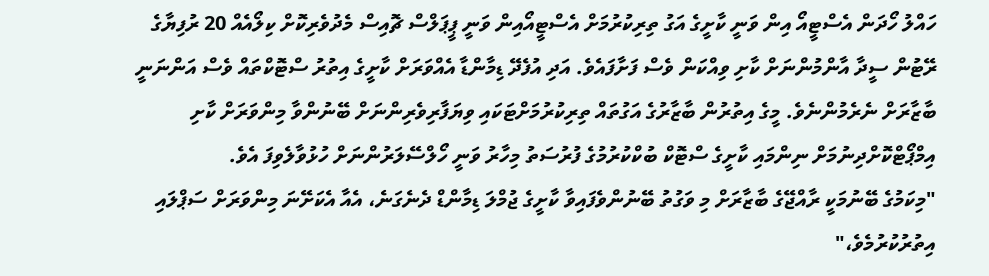ހައްލު ހޯދަން އެސްޓީއޯ އިން ވަނީ ކާށީގެ އަގު ތިރިކުރުމަށް އެސްޓީއޯއިން ވަނީ ޕީޕަލްސް ޗޮއިސް މެދުވެރިކޮށް ކިލޯއެއް 20 ރުފިޔާގެ ރޭޓުން ސީދާ އާންމުންނަށް ކާށި ވިއްކަން ވެސް ފަށާފައެވެ. އަދި އުފެދޭ ޑިމާންޑާ އެއްވަރަށް ކާށީގެ އިތުރު ސްޓޮކްތައް ވެސް އަންނަނީ ބާޒާރަށް ނެރެމުންނެވެ. މީގެ އިތުރުން ބާޒާރުގެ އަގުތައް ތިރިކުރުމަށްޓަކައި ވިޔަފާރިވެރިންނަށް ބޭނުންވާ މިންވަރަށް ކާށި އިމްޕޯޓްކޮށްދިނުމަށް ނިންމައި ކާށީގެ ސްޓޮކް ބުކްކުރުމުގެ ފުރުސަތު މިހާރު ވަނީ ހޯލްސޭލަރުންނަށް ހުޅުވާލެވިފަ އެވެ.
"މިކަމުގެ ބޭނުމަކީ ރާއްޖޭގެ ބާޒާރަށް މި ވަގުތު ބޭނުންވެފައިވާ ކާށީގެ ޖުމްލަ ޑިމާންޑް ދެނެގަނެ، އެއާ އެކަށޭނަ މިންވަރަށް ސަޕްލައި އިތުރުކުރުމެވެ،"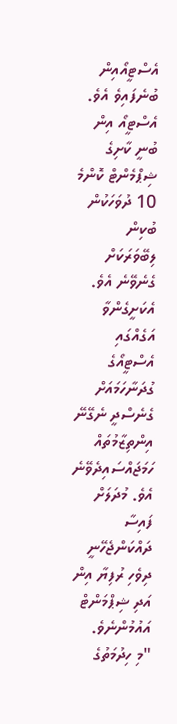އެސްޓީއޯއިން ބުނެފައިވެ އެވެ.
އެސްޓީއޯ އިން ބުނީ ކާށިގެ ޝިޕްމެންޓް ކޮންމެ 10 ދުވަހަކުން ބުކިން ލިބޭވަރަކަށް ގެނެވޭނެ އެވެ. އެކަށީގެންވާ އަގެއްގައި އެސްޓީއޯގެ ގުދަނާހަމައަށް ގެނެސްދީ ނެގޭނޭ އިންތިޒާމުތައް ހަމަޖައްސައިދެވޭނެ އެވެ. މުދަލަށް ފައިސާ ދައްކަންޖެހޭނީ ދިވެހި ރުފިޔާ އިން އަދި ޝިޕްމަންޓް އައުމުންނެވެ.
"މި ހިދުމަތުގެ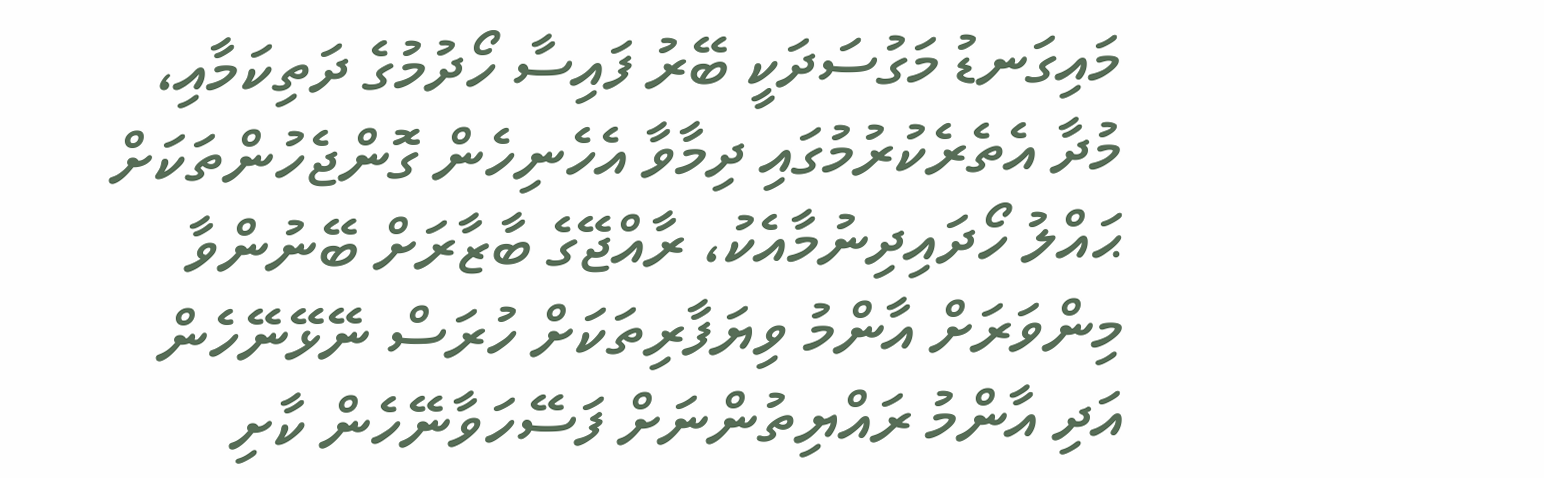މައިގަނޑު މަގުސަދަކީ ބޭރު ފައިސާ ހޯދުމުގެ ދަތިކަމާއި، މުދާ އެތެރެކުރުމުގައި ދިމާވާ އެހެނިހެން ގޮންޖެހުންތަކަށް ޙައްލު ހޯދައިދިނުމާއެކު، ރާއްޖޭގެ ބާޒާރަށް ބޭނުންވާ މިންވަރަށް އާންމު ވިޔަފާރިތަކަށް ހުރަސް ނޭޅޭނޭހެން އަދި އާންމު ރައްޔިތުންނަށް ފަސޭހަވާނޭހެން ކާށި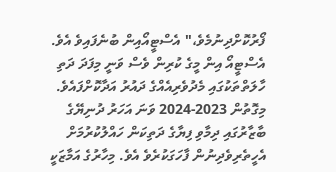ފޯރުކޮށްދިނުމެވެ،" އެސްޓީއޯއިން ބުނެފައިވެ އެވެ.
އެސްޓީއޯ އިން މީގެ ކުރިން ވެސް ވަނީ މިފަދަ ދަތި ހާލަތްތަކުގައި މެދުވެރިއެއްގެ ދައުރު އަދާކޮށްފައެވެ. މިގޮތުން 2023-2024 ވަނަ އަހަރު ދުނިޔޭގެ ބާޒާރުގައި ދިމާވި ފިޔާގެ ދަތިކަން ހައްލުކުރުމަށް އެހީތެރިވެދިނުން ފާހަގަކުރެވެ އެވެ. މިހާރުގެ އަމާޒަކީ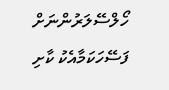ހޯލްސޭލަރުންނަށް ފަސޭހަކަމާއެކު ކާށި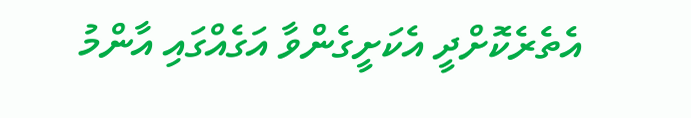އެތެރެކޮށްދީ އެކަށީގެންވާ އަގެއްގައި އާންމު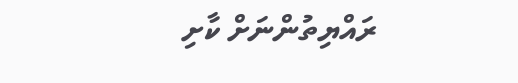ރައްޔިތުންނަށް ކާށި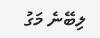ލިބޭނެ މަގު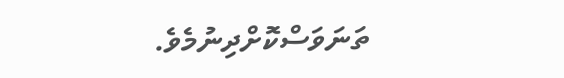ތަނަވަސްކޮށްދިނުމެވެ.